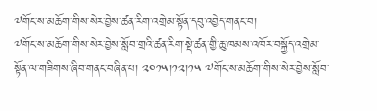༧གོང་ས་མཆོག་གིས་སེར་བྱེས་ཚན་རིག་འགྲེམ་སྟོན་དབུ་འབྱེད་གནང་བ།
༧གོང་ས་མཆོག་གིས་སེར་བྱེས་སློབ་གྲའི་ཚན་རིག་སྡེ་ཚན་གྱི་ཆུ་ཁམས་འཁོར་བསྐྱོད་འགྲེམ་སྟོན་ལ་གཟིགས་ཞིབ་གནང་བཞིན་པ། ༢༠༡༥།༡༢།༡༥ ༧གོང་ས་མཆོག་གིས་སེར་བྱེས་སློབ་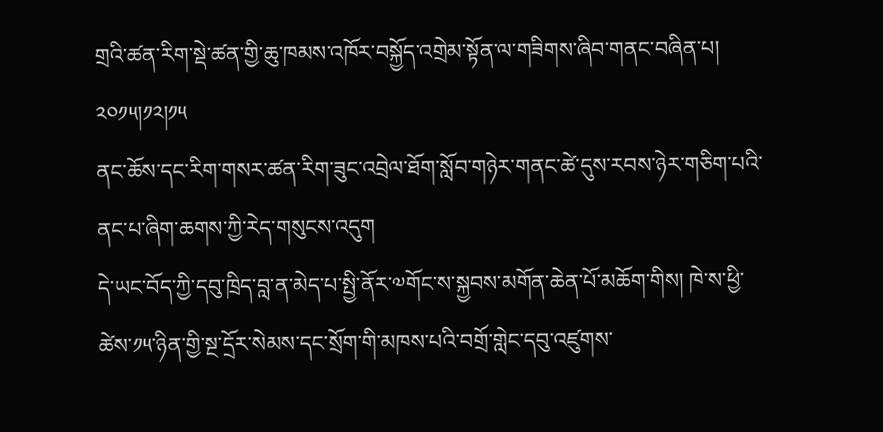གྲའི་ཚན་རིག་སྡེ་ཚན་གྱི་ཆུ་ཁམས་འཁོར་བསྐྱོད་འགྲེམ་སྟོན་ལ་གཟིགས་ཞིབ་གནང་བཞིན་པ། ༢༠༡༥།༡༢།༡༥
ནང་ཆོས་དང་རིག་གསར་ཚན་རིག་ཟུང་འབྲེལ་ཐོག་སློབ་གཉེར་གནང་ཚེ་དུས་རབས་ཉེར་གཅིག་པའི་ནང་པ་ཞིག་ཆགས་ཀྱི་རེད་གསུངས་འདུག
དེ་ཡང་བོད་ཀྱི་དབུ་ཁྲིད་བླ་ན་མེད་པ་སྤྱི་ནོར་༧གོང་ས་སྐྱབས་མགོན་ཆེན་པོ་མཆོག་གིས། ཁེ་ས་ཕྱི་ཚེས་༡༥་ཉིན་གྱི་སྔ་དྲོར་སེམས་དང་སྲོག་གི་མཁས་པའི་བགྲོ་གླེང་དབུ་འཛུགས་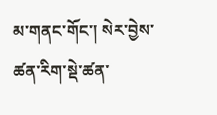མ་གནང་གོང་། སེར་བྱེས་ཚན་རིག་སྡེ་ཚན་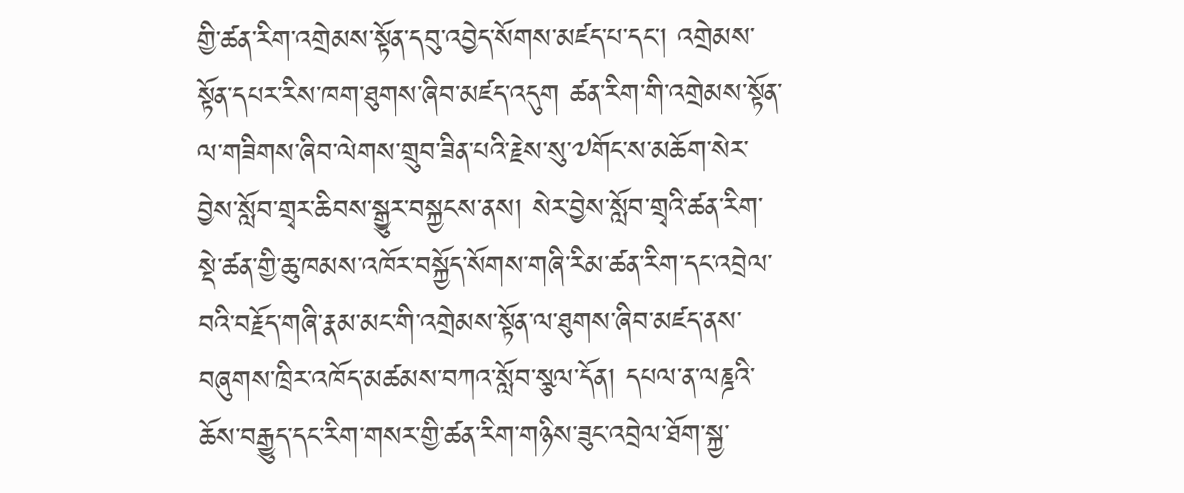གྱི་ཚན་རིག་འགྲེམས་སྟོན་དབུ་འབྱེད་སོགས་མཛད་པ་དང་། འགྲེམས་སྟོན་དཔར་རིས་ཁག་ཐུགས་ཞིབ་མཛད་འདུག ཚན་རིག་གི་འགྲེམས་སྟོན་ལ་གཟིགས་ཞིབ་ལེགས་གྲུབ་ཟིན་པའི་རྗེས་སུ་༧གོང་ས་མཆོག་སེར་བྱེས་སློབ་གྲྭར་ཆིབས་སྒྱུར་བསྐྱངས་ནས། སེར་བྱེས་སློབ་གྲྭའི་ཚན་རིག་སྡེ་ཚན་གྱི་ཆུ་ཁམས་འཁོར་བསྐྱོད་སོགས་གཞི་རིམ་ཚན་རིག་དང་འབྲེལ་བའི་བརྗོད་གཞི་རྣམ་མང་གི་འགྲེམས་སྟོན་ལ་ཐུགས་ཞིབ་མཛད་ནས་བཞུགས་ཁྲིར་འཁོད་མཚམས་བཀའ་སློབ་སྩལ་དོན། དཔལ་ན་ལཎྜའི་ཆོས་བརྒྱུད་དང་རིག་གསར་གྱི་ཚན་རིག་གཉིས་ཟུང་འབྲེལ་ཐོག་སྐྱ་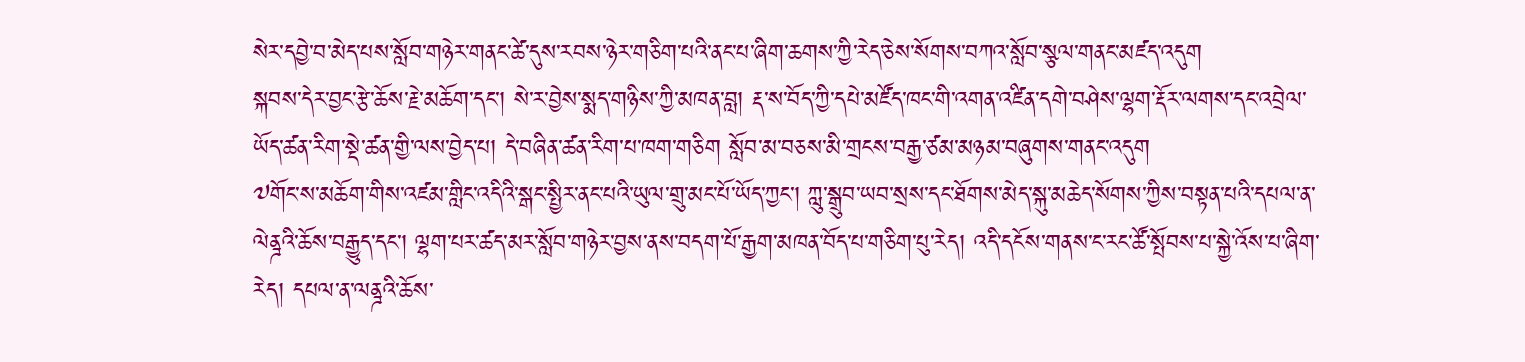སེར་དབྱེ་བ་མེད་པས་སློབ་གཉེར་གནང་ཚེ་དུས་རབས་ཉེར་གཅིག་པའི་ནང་པ་ཞིག་ཆགས་ཀྱི་རེད་ཅེས་སོགས་བཀའ་སློབ་སྩལ་གནང་མཛད་འདུག
སྐབས་དེར་བྱང་རྩེ་ཆོས་རྗེ་མཆོག་དང་། སེ་ར་བྱེས་སྨད་གཉིས་ཀྱི་མཁན་བླ། རྡ་ས་བོད་ཀྱི་དཔེ་མཛོད་ཁང་གི་འགན་འཛིན་དགེ་བཤེས་ལྷག་རྡོར་ལགས་དང་འབྲེལ་ཡོད་ཚན་རིག་སྡེ་ཚན་གྱི་ལས་བྱེད་པ། དེ་བཞིན་ཚན་རིག་པ་ཁག་གཅིག སློབ་མ་བཅས་མི་གྲངས་བརྒྱ་ཙམ་མཉམ་བཞུགས་གནང་འདུག
༧གོང་ས་མཆོག་གིས་འཛམ་གླིང་འདིའི་སྒང་སྤྱིར་ནང་པའི་ཡུལ་གྲུ་མང་པོ་ཡོད་ཀྱང་། ཀླུ་སྒྲུབ་ཡབ་སྲས་དང་ཐོགས་མེད་སྐུ་མཆེད་སོགས་ཀྱིས་བསྟན་པའི་དཔལ་ན་ལེནྜའི་ཆོས་བརྒྱུད་དང་། ལྷག་པར་ཚད་མར་སློབ་གཉེར་བྱས་ནས་བདག་པོ་རྒྱག་མཁན་བོད་པ་གཅིག་པུ་རེད། འདི་དངོས་གནས་ང་རང་ཚོ་སྤོབས་པ་སྐྱེ་འོས་པ་ཞིག་རེད། དཔལ་ན་ལནྜའི་ཆོས་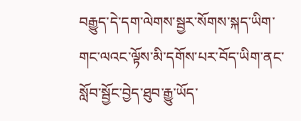བརྒྱུད་དེ་དག་ལེགས་སྦྱར་སོགས་སྐད་ཡིག་གང་ལའང་ལྟོས་མི་དགོས་པར་བོད་ཡིག་ནང་སློབ་སྦྱོང་བྱེད་ཐུབ་རྒྱུ་ཡོད་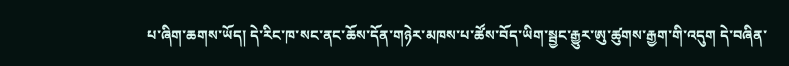པ་ཞིག་ཆགས་ཡོད། དེ་རིང་ཁ་སང་ནང་ཆོས་དོན་གཉེར་མཁས་པ་ཚོས་བོད་ཡིག་སྦྱང་རྒྱུར་ཨུ་ཚུགས་རྒྱག་གི་འདུག དེ་བཞིན་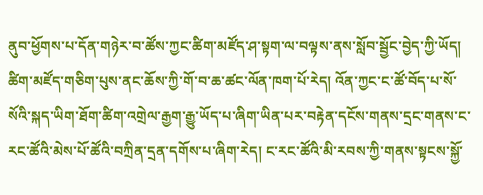ནུབ་ཕྱོགས་པ་དོན་གཉེར་བ་ཚོས་ཀྱང་ཚིག་མཛོད་ཤ་སྟག་ལ་བལྟས་ནས་སློབ་སྦྱོང་བྱེད་ཀྱི་ཡོད། ཚིག་མཛོད་གཅིག་པུས་ནང་ཆོས་ཀྱི་གོ་བ་ཆ་ཚང་ལོན་ཁག་པོ་རེད། འོན་ཀྱང་ང་ཚོ་བོད་པ་སོ་སོའི་སྐད་ཡིག་ཐོག་ཚིག་འགྲེལ་རྒྱག་རྒྱུ་ཡོད་པ་ཞིག་ཡིན་པར་བརྟེན་དངོས་གནས་དྲང་གནས་ང་རང་ཚོའི་མེས་པོ་ཚོའི་བཀྲིན་དྲན་དགོས་པ་ཞིག་རེད། ང་རང་ཚོའི་མི་རབས་ཀྱི་གནས་སྟངས་སྐྱོ་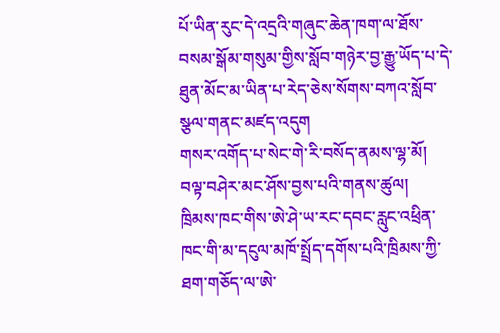པོ་ཡིན་རུང་དེ་འདྲའི་གཞུང་ཆེན་ཁག་ལ་ཐོས་བསམ་སྒོམ་གསུམ་གྱིས་སློབ་གཉེར་བྱ་རྒྱུ་ཡོད་པ་དེ་ཐུན་མོང་མ་ཡིན་པ་རེད་ཅེས་སོགས་བཀའ་སློབ་སྩལ་གནང་མཛད་འདུག
གསར་འགོད་པ་སེང་གེ་རི་བསོད་ནམས་ལྷ་མོ།
བལྟ་བཤེར་མང་ཤོས་བྱས་པའི་གནས་ཚུལ།
ཁྲིམས་ཁང་གིས་ཨེ་ཤེ་ཡ་རང་དབང་རླུང་འཕྲིན་ཁང་གི་མ་དངུལ་མཁོ་སྤྲོད་དགོས་པའི་ཁྲིམས་ཀྱི་ཐག་གཅོད་ལ་ཨེ་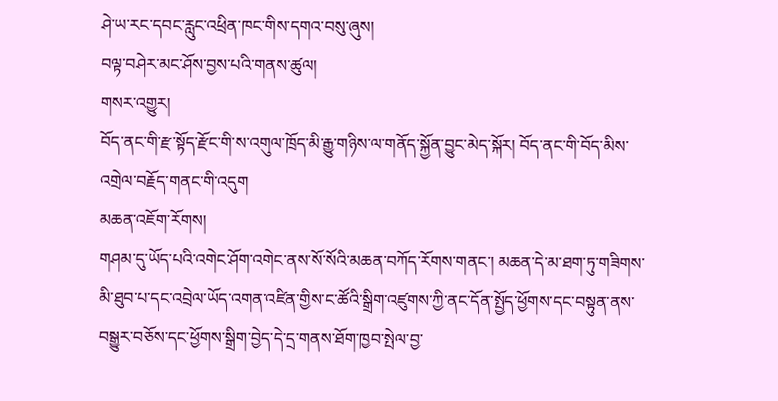ཤེ་ཡ་རང་དབང་རླུང་འཕྲིན་ཁང་གིས་དགའ་བསུ་ཞུས།
བལྟ་བཤེར་མང་ཤོས་བྱས་པའི་གནས་ཚུལ།
གསར་འགྱུར།
བོད་ནང་གི་རྫ་སྟོད་རྫོང་གི་ས་འགུལ་ཁྲོད་མི་རྒྱུ་གཉིས་ལ་གནོད་སྐྱོན་བྱུང་མེད་སྐོར། བོད་ནང་གི་བོད་མིས་འགྲེལ་བརྗོད་གནང་གི་འདུག
མཆན་འཇོག་རོགས།
གཤམ་དུ་ཡོད་པའི་འགེང་ཤོག་འགེང་ནས་སོ་སོའི་མཆན་བཀོད་རོགས་གནང་། མཆན་དེ་མ་ཐག་ཏུ་གཟིགས་མི་ཐུབ་པ་དང་འབྲེལ་ཡོད་འགན་འཛིན་གྱིས་ང་ཚོའི་སྒྲིག་འཛུགས་ཀྱི་ནང་དོན་སྤྱོད་ཕྱོགས་དང་བསྟུན་ནས་བསྒྱུར་བཅོས་དང་ཕྱོགས་སྒྲིག་བྱེད་དེ་དྲ་གནས་ཐོག་ཁྱབ་སྤེལ་བྱ་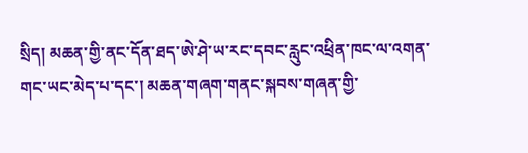སྲིད། མཆན་གྱི་ནང་དོན་ཐད་ཨེ་ཤེ་ཡ་རང་དབང་རླུང་འཕྲིན་ཁང་ལ་འགན་གང་ཡང་མེད་པ་དང་། མཆན་གཞག་གནང་སྐབས་གཞན་གྱི་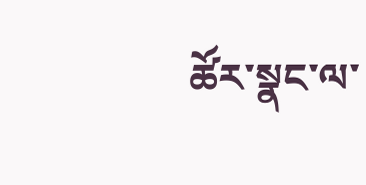ཚོར་སྣང་ལ་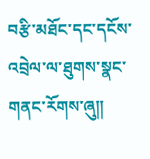བརྩི་མཐོང་དང་དངོས་འབྲེལ་ལ་ཐུགས་སྣང་གནང་རོགས་ཞུ༎